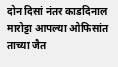दोन दिसां नंतर काडदिनाल मारोट्टा आपल्या ओफिसांत ताच्या जैत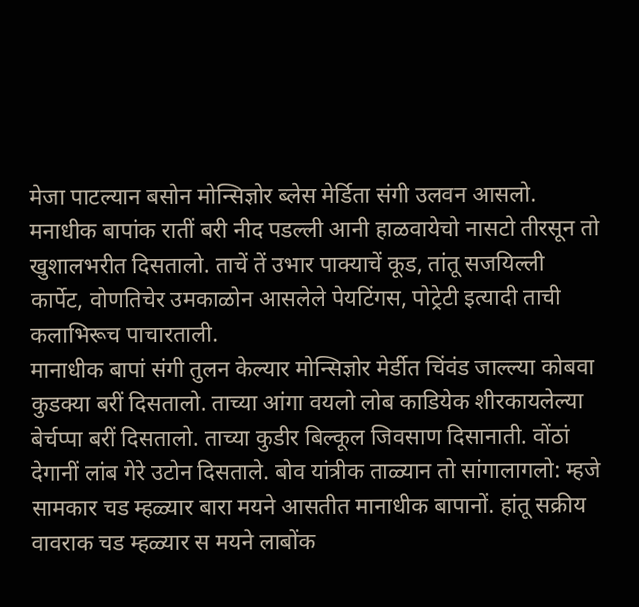मेजा पाटल्यान बसोन मोन्सिज्ञोर ब्लेस मेर्डिता संगी उलवन आसलो. मनाधीक बापांक रातीं बरी नीद पडल्ली आनी हाळवायेचो नासटो तीरसून तो खुशालभरीत दिसतालो. ताचें तें उभार पाक्याचें कूड, तांतू सजयिल्ली कार्पेट, वोणतिचेर उमकाळोन आसलेले पेयटिंगस, पोट्रेटी इत्यादी ताची कलाभिरूच पाचारताली.
मानाधीक बापां संगी तुलन केल्यार मोन्सिज्ञोर मेर्डीत चिंवंड जाल्ल्या कोबवा कुडक्या बरीं दिसतालो. ताच्या आंगा वयलो लोब काडियेक शीरकायलेल्या बेर्चप्पा बरीं दिसतालो. ताच्या कुडीर बिल्कूल जिवसाण दिसानाती. वोंठां देगानीं लांब गेरे उटोन दिसताले. बोव यांत्रीक ताळ्यान तो सांगालागलो: म्हजे सामकार चड म्हळ्यार बारा मयने आसतीत मानाधीक बापानों. हांतू सक्रीय वावराक चड म्हळ्यार स मयने लाबोंक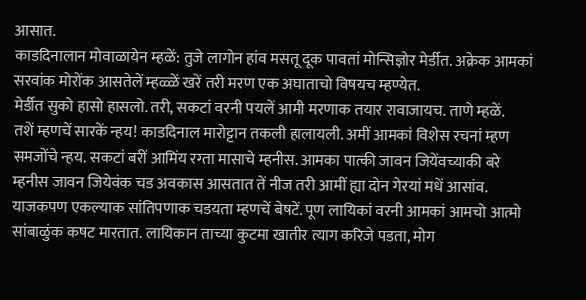आसात.
काडदिनालान मोवाळायेन म्हळें: तुजे लागोन हांव मसतू दूक पावतां मोन्सिज्ञोर मेर्डीत. अक्रेक आमकां सरवांक मोरोंक आसतेलें म्हळ्ळें खरें तरी मरण एक अघाताचो विषयच म्हण्येत.
मेर्डीत सुको हासो हासलो. तरी, सकटां वरनी पयलें आमी मरणाक तयार रावाजायच. ताणे म्हळें.
तशें म्हणचें सारकें न्हय! काडदिनाल मारोट्टान तकली हालायली. अमीं आमकां विशेस रचनां म्हण समजोंचे न्हय. सकटां बरीं आमिंय रग्ता मासाचे म्हनीस. आमका पात्की जावन जियेंवच्याकी बरे म्हनीस जावन जियेवंक चड अवकास आसतात तें नीज तरी आमीं ह्या दोन गेरयां मधें आसांव. याजकपण एकल्याक सांतिपणाक चडयता म्हणचें बेषटें. पूण लायिकां वरनी आमकां आमचो आत्मो सांबाळुंक कषट मारतात. लायिकान ताच्या कुटमा खातीर त्याग करिजे पडता, मोग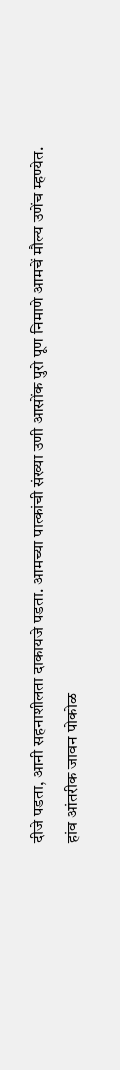दीजे पडता, आनी सहनाशीलता दाकायजे पडता. आमच्या पात्कांची संख्या उणी आसोंक पुरो पूण निमाणे आमचें मौल्य उणेंच म्हण्येत.
हांव आंतरीक जावन पोकोळ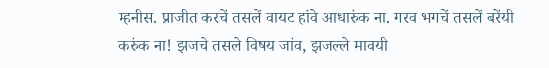म्हनीस. प्राजीत करचें तसलें वायट हांवे आधारुंक ना. गरव भगचें तसलें बरेंयी करुंक ना! झजचे तसले विषय जांव, झजल्ले मावयी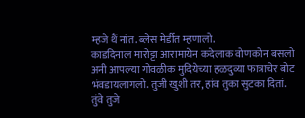म्हजे थैं नांत. ब्लेस मेर्डीत म्हणालो.
काडदिनाल मारोट्टा आरामायेन कदेलाक वोणकोन बसलो अनी आपल्या गोवळीक मुदियेच्या हळदुव्या फात्राचेर बोट भंवडायलागलो. तुजी खुशी तर, हांव तुका सुटका दितां. तुंवे तुजे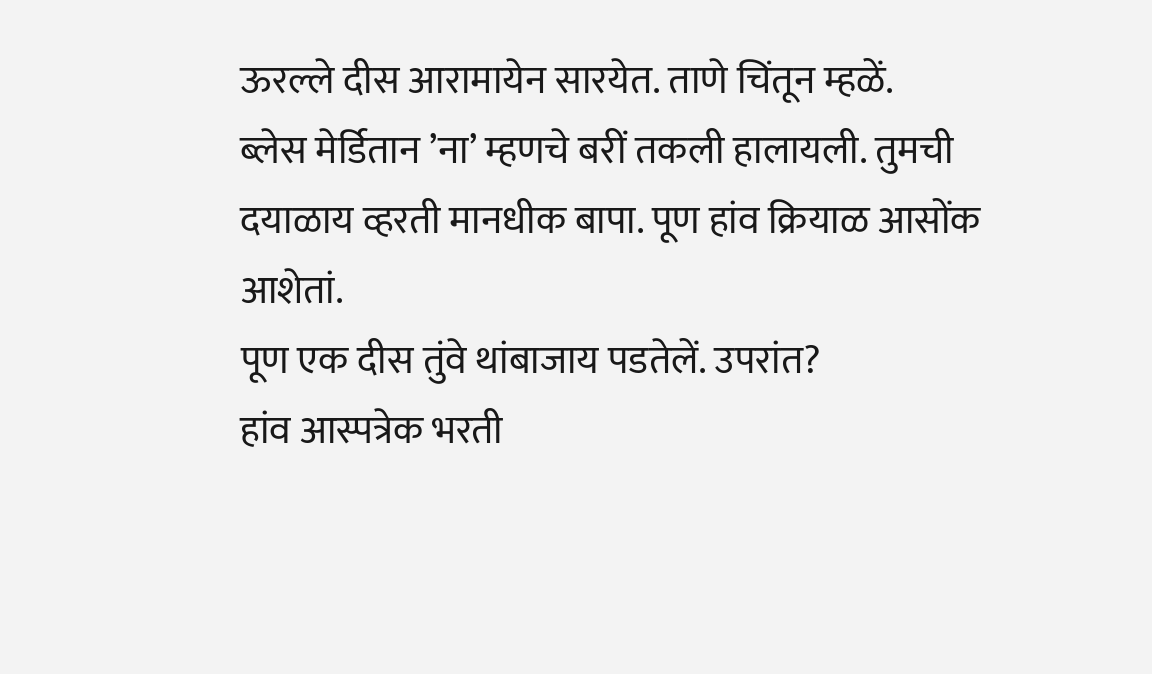ऊरल्ले दीस आरामायेन सारयेत. ताणे चिंतून म्हळें.
ब्लेस मेर्डितान ’ना’ म्हणचे बरीं तकली हालायली. तुमची दयाळाय व्हरती मानधीक बापा. पूण हांव क्रियाळ आसोंक आशेतां.
पूण एक दीस तुंवे थांबाजाय पडतेलें. उपरांत?
हांव आस्पत्रेक भरती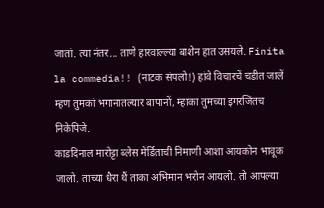जातां. त्या नंतर... ताणे हारवाल्ल्या बाशेन हात उसयले. Finita la commedia!! (नाटक संपलो!) हांवे विचारचें चडीत जालें म्हण तुमकां भगानातल्यार बापानों, म्हाका तुमच्या इगरजिंतच निकेपिजे.
काडदिनाल मारोट्टा ब्लेस मेर्डिताची निमाणी आशा आयकोन भावूक जालो. ताच्या धैरा थैं ताका अभिमान भरोन आयलो. तो आपल्या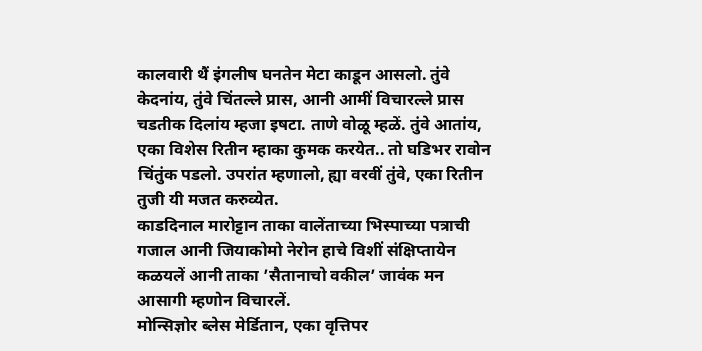कालवारी थैं इंगलीष घनतेन मेटा काडून आसलो. तुंवे केदनांय, तुंवे चिंतल्ले प्रास, आनी आमीं विचारल्ले प्रास चडतीक दिलांय म्हजा इषटा. ताणे वोळू म्हळें. तुंवे आतांय, एका विशेस रितीन म्हाका कुमक करयेत.. तो घडिभर रावोन चिंतुंक पडलो. उपरांत म्हणालो, ह्या वरवीं तुंवे, एका रितीन तुजी यी मजत करुव्येत.
काडदिनाल मारोट्टान ताका वालेंताच्या भिस्पाच्या पत्राची गजाल आनी जियाकोमो नेरोन हाचे विशीं संक्षिप्तायेन कळयलें आनी ताका ’सैतानाचो वकील’ जावंक मन आसागी म्हणोन विचारलें.
मोन्सिज्ञोर ब्लेस मेर्डितान, एका वृत्तिपर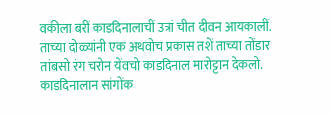वकीला बरीं काडदिनालाचीं उत्रां चीत दीवन आयकालीं. ताच्या दोळ्यांनी एक अथवोच प्रकास तशें ताच्या तोंडार तांबसो रंग चरोन येंवचो काडदिनाल मारोट्टान देकलो. काडदिनालान सांगोंक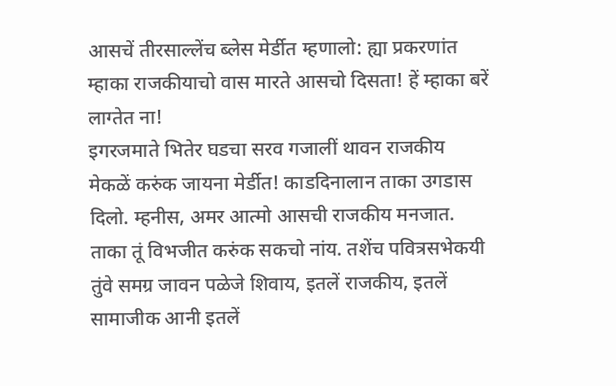आसचें तीरसाल्लेंच ब्लेस मेर्डीत म्हणालो: ह्या प्रकरणांत म्हाका राजकीयाचो वास मारते आसचो दिसता! हें म्हाका बरें लाग्तेत ना!
इगरजमाते भितेर घडचा सरव गजालीं थावन राजकीय मेकळें करुंक जायना मेर्डीत! काडदिनालान ताका उगडास दिलो. म्हनीस, अमर आत्मो आसची राजकीय मनजात. ताका तूं विभजीत करुंक सकचो नांय. तशेंच पवित्रसभेकयी तुंवे समग्र जावन पळेजे शिवाय, इतलें राजकीय, इतलें सामाजीक आनी इतलें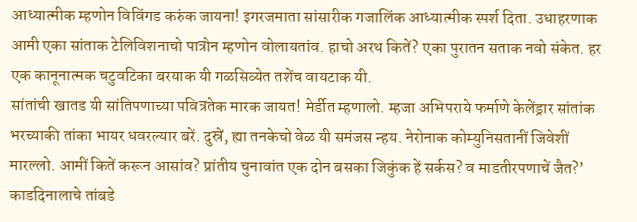आध्यात्मीक म्हणोन विविंगड करुंक जायना! इगरजमाता सांसारीक गजालिंक आध्यात्मीक स्पर्श दिता. उधाहरणाक आमी एका सांताक टेलिविशनाचो पात्रोन म्हणोन वोलायतांव. हाचो अरथ कितें? एका पुरातन सताक नवो संकेत. हर एक कानूनात्मक चटुवटिका बरयाक यी गळसिव्येत तशेंच वायटाक यी.
सांतांची खातड यी सांतिपणाच्या पवित्रतेक मारक जायत! मेर्डीत म्हणालो. म्हजा अभिपराये फर्माणे केलेंड्रार सांतांक भरच्याकी तांका भायर धवरल्यार बरें. दुस्रें, ह्या तनकेचो वेळ यी समंजस न्हय. नेरोनाक कोम्युनिसतानीं जिवेशीं मारल्लो. आमीं कितें करून आसांव? प्रांतीय चुनावांत एक दोन बसका जिकुंक हें सर्कस? व माडतीरपणाचें जैत?’
काडदिनालाचे तांबडे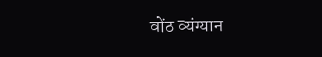वोंठ व्यंग्यान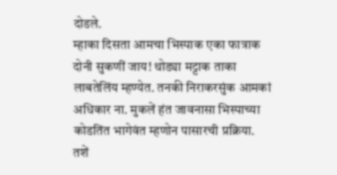दोडले.
म्हाका दिसता आमचा भिस्पाक एका फात्राक दोनी सुकणीं जाय! थोड्या मट्टाक ताका लाबतेलिंय म्हण्येत. तनकी निराकरसुंक आमकां अधिकार ना. मुकलें हंत जावनासा भिस्पाच्या कोडतिंत भागेवंत म्हणोन पासारची प्रक्रिया.
तशें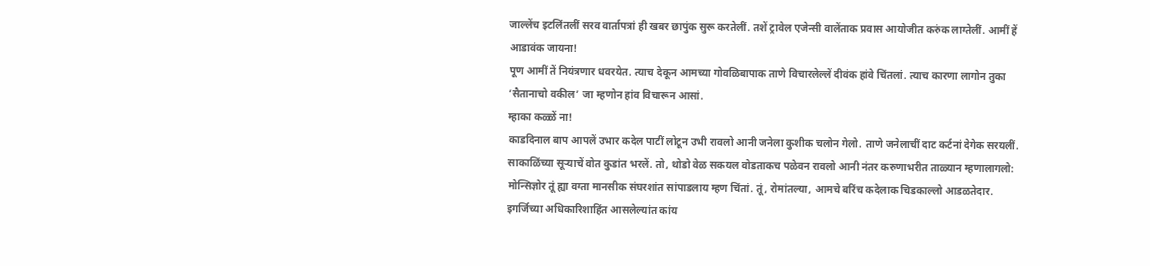जाल्लेंच इटलिंतलीं सरव वार्तापत्रां ही खबर छापुंक सुरू करतेलीं. तशें ट्रावेल एजेन्सी वालेंताक प्रवास आयोजीत करुंक लाग्तेलीं. आमीं हें आडावंक जायना!
पूण आमीं तें नियंत्रणार धवरयेत. त्याच देकून आमच्या गोवळिबापाक ताणे विचारलेल्लें दीवंक हांवे चिंतलां. त्याच कारणा लागोन तुका ’सैतानाचो वकील’ जा म्हणोन हांव विचारून आसां.
म्हाका कळ्ळें ना!
काडदिनाल बाप आपलें उभार कदेल पाटीं लोटून उभी रावलो आनी जनेला कुशीक चलोन गेलो. ताणे जनेलाचीं दाट कर्टनां देगेक सरयलीं. साकाळिंच्या सूऱ्याचें वोत कुडांत भरलें. तो, थोडो वेळ सकयल वोडताकच पळेवन रावलो आनी नंतर करुणाभरीत ताळ्यान म्हणालागलो:
मोन्सिज्ञोर तूं ह्या वग्ता मानसीक संघरशांत सांपाडलाय म्हण चिंतां. तूं, रोमांतल्या, आमचे बरिंच कदेलाक चिडकाल्लो आडळतेदार. इगर्जिच्या अधिकारिशाहिंत आसलेल्यांत कांय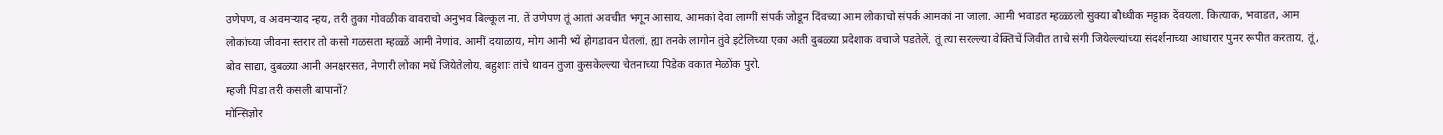उणेपण, व अवमऱ्याद न्हय, तरी तुका गोवळीक वावराचो अनुभव बिल्कूल ना. तें उणेपण तूं आतां अवचीत भगून आसाय. आमकां देवा लाग्गीं संपर्क जोडून दिंवच्या आम लोकाचो संपर्क आमकां ना जाला. आमी भवाडत म्हळ्ळलो सुक्या बौध्धीक मट्टाक देंवयला. कित्याक, भवाडत, आम लोकांच्या जीवना स्तरार तो कसो गळसता म्हळ्ळें आमी नेणांव. आमीं दयाळाय, मोग आनी भ्यें होगडावन घेतलां. ह्या तनके लागोन तुंवे इटेलिच्या एका अती दुबळ्या प्रदेशाक वचाजे पडतेलें. तूं त्या सरल्ल्या वेक्तिचें जिवीत ताचे संगी जियेल्ल्यांच्या संदर्शनाच्या आधारार पुनर रूपीत करताय. तूं, बोव साद्या, दुबळ्या आनी अनक्षरसत, नेणारी लोका मधें जियेतेलोय. बहुशाः तांचे थावन तुजा कुसकेल्ल्या चेतनाच्या पिडेक वकात मेळोंक पुरो.
म्हजी पिडा तरी कसली बापानों?
मोन्सिज्ञोर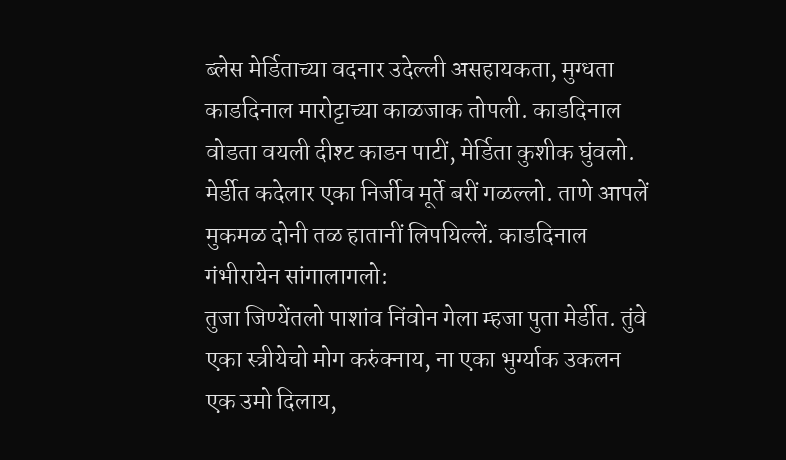ब्लेस मेर्डिताच्या वदनार उदेल्ली असहायकता, मुग्धता काडदिनाल मारोट्टाच्या काळजाक तोपली. काडदिनाल वोडता वयली दीश्ट काडन पाटीं, मेर्डिता कुशीक घुंवलो. मेर्डीत कदेलार एका निर्जीव मूर्ते बरीं गळल्लो. ताणे आपलें मुकमळ दोनी तळ हातानीं लिपयिल्लें. काडदिनाल गंभीरायेन सांगालागलो:
तुजा जिण्येंतलो पाशांव निंवोन गेला म्हजा पुता मेर्डीत. तुंवे एका स्त्रीयेचो मोग करुंक्नाय, ना एका भुर्ग्याक उकलन एक उमो दिलाय,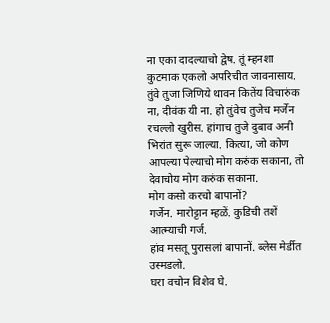ना एका दादल्याचो द्वेष. तूं म्हनशा कुटमाक एकलो अपरिचीत जावनासाय. तुंवे तुजा जिणिये थावन कितेंय विचारुंक ना, दीवंक यी ना. हो तुंवेच तुजेच मर्जेन रचल्लो खुरीस. हांगाच तुजे दुबाव अनी भिरांत सुरू जाल्या. कित्या, जो कोण आपल्या पेल्याचो मोग करुंक सकाना, तो देवाचोय मोग करुंक सकाना.
मोग कसो करचो बापानों?
गर्जेन. मारोट्टान म्हळें. कुडिची तशें आत्म्याची गर्ज.
हांव मसतू पुरासलां बापानों. ब्लेस मेर्डीत उस्मडलो.
घरा वचोन विशेव घे.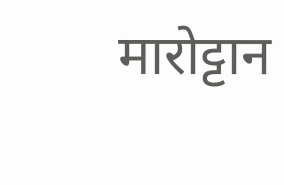मारोट्टान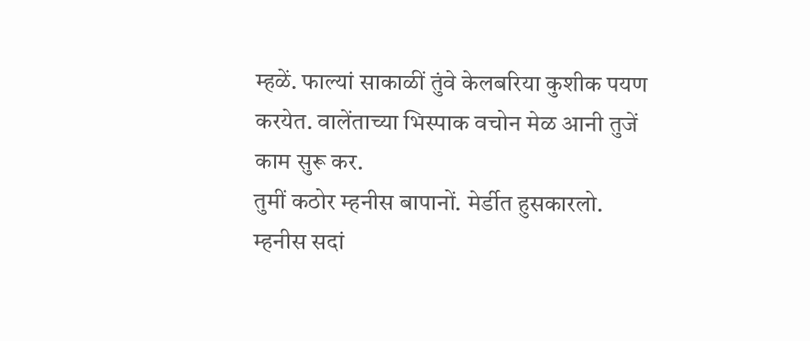म्हळें. फाल्यां साकाळीं तुंवे केलबरिया कुशीक पयण करयेत. वालेंताच्या भिस्पाक वचोन मेळ आनी तुजें काम सुरू कर.
तुमीं कठोर म्हनीस बापानों. मेर्डीत हुसकारलो.
म्हनीस सदां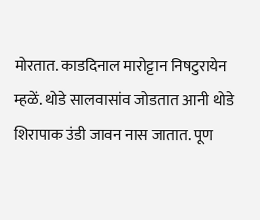मोरतात. काडदिनाल मारोट्टान निषटुरायेन म्हळें. थोडे सालवासांव जोडतात आनी थोडे शिरापाक उंडी जावन नास जातात. पूण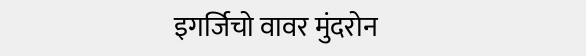इगर्जिचो वावर मुंदरोन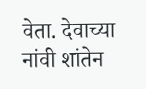वेता. देवाच्या नांवी शांतेन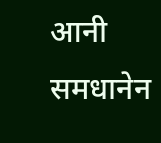आनी समधानेन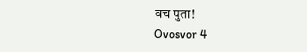वच पुता!
Ovosvor 4